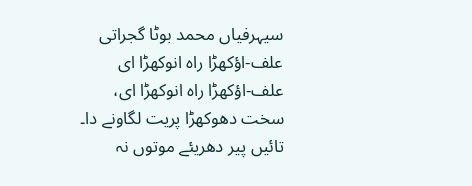سیہرفیاں محمد بوٹا گجراتی
علف-اؤکھڑا راہ انوکھڑا ای
علف-اؤکھڑا راہ انوکھڑا ای،
سخت دھوکھڑا پریت لگاونے دا۔
تائیں پیر دھریئے موتوں نہ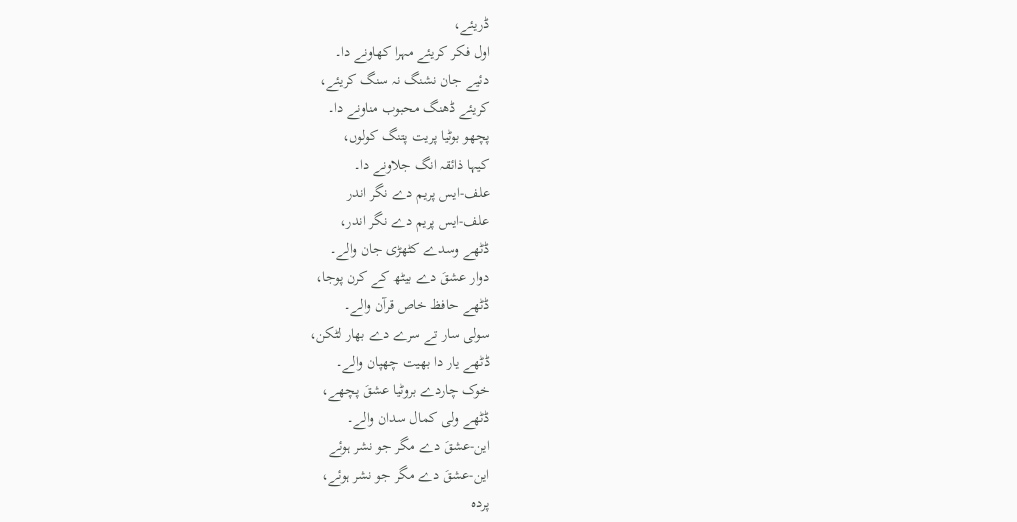ڈریئے،
اول فکر کریئے مہرا کھاونے دا۔
دئیے جان نشنگ نہ سنگ کریئے،
کریئے ڈھنگ محبوب مناونے دا۔
پچھو بوٹیا پریت پتنگ کولوں،
کیہا ذائقہ انگ جلاونے دا۔
علف-ایس پریم دے نگر اندر
علف-ایس پریم دے نگر اندر،
ڈٹھے وسدے کٹھڑی جان والے۔
دوار عشقَ دے بیٹھ کے کرن پوجا،
ڈٹھے حافظ خاص قرآن والے۔
سولی سار تے سرے دے بھار لٹکن،
ڈٹھے یار دا بھیت چھپان والے۔
خوک چاردے بروٹیا عشقَ پچھے،
ڈٹھے ولی کمال سدان والے۔
این-عشقَ دے مگر جو نشر ہوئے
این-عشقَ دے مگر جو نشر ہوئے،
پردہ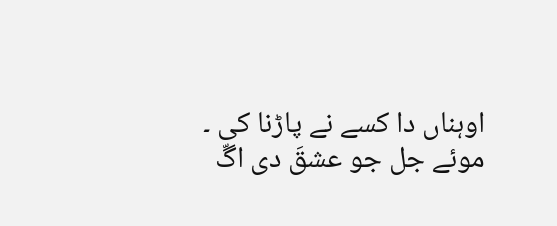اوہناں دا کسے نے پاڑنا کی ۔
موئے جل جو عشقَ دی اگّ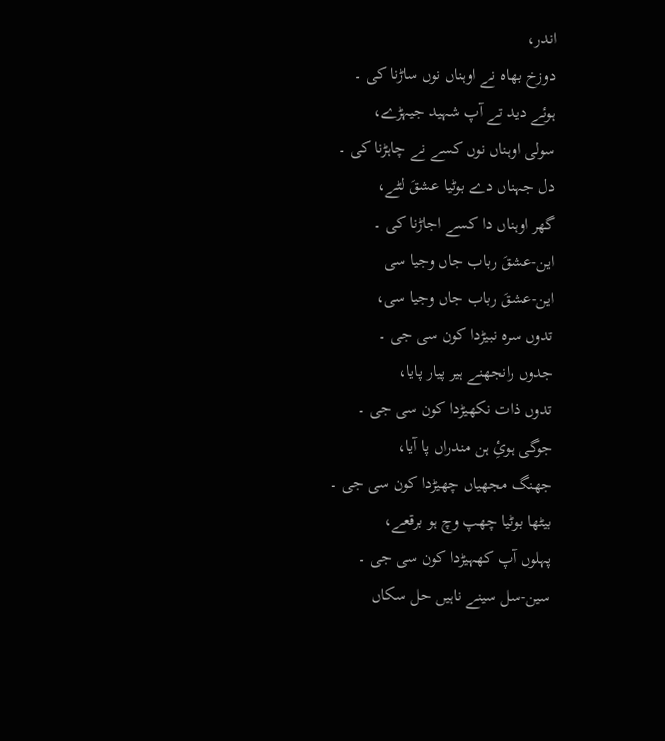اندر،
دوزخ بھاہ نے اوہناں نوں ساڑنا کی ۔
ہوئے دید تے آپ شہید جیہڑے،
سولی اوہناں نوں کسے نے چاہڑنا کی ۔
دل جہناں دے بوٹیا عشقَ لٹے،
گھر اوہناں دا کسے اجاڑنا کی ۔
این-عشقَ رباب جاں وجیا سی
این-عشقَ رباب جاں وجیا سی،
تدوں سرہ نبیڑدا کون سی جی ۔
جدوں رانجھنے ہیر پیار پایا،
تدوں ذات نکھیڑدا کون سی جی ۔
جوگی ہوئِ ہن مندراں پا آیا،
جھنگ مجھیاں چھیڑدا کون سی جی ۔
بیٹھا بوٹیا چھپ وچ ہو برقعے،
پہلوں آپ کھہیڑدا کون سی جی ۔
سین-سل سینے ناہیں حل سکاں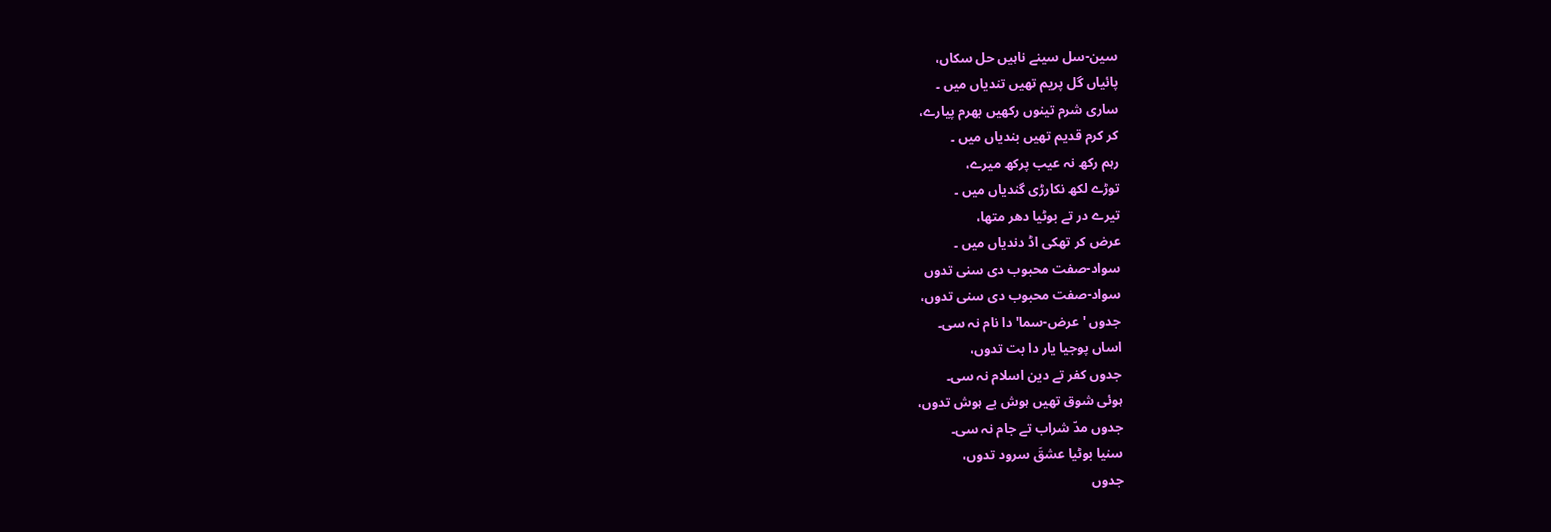سین-سل سینے ناہیں حل سکاں،
پائیاں گل پریم تھیں تندیاں میں ۔
ساری شرم تینوں رکھیں بھرم پیارے،
کر کرم قدیم تھیں بندیاں میں ۔
رہم رکھ نہ عیب پرکھ میرے،
توڑے لکھ نکارڑی گندیاں میں ۔
تیرے در تے بوٹیا دھر متھا،
عرض کر تھکی اڈ دندیاں میں ۔
سواد-صفت محبوب دی سنی تدوں
سواد-صفت محبوب دی سنی تدوں،
جدوں 'عرض-سما' دا نام نہ سی۔
اساں پوجیا یار دا بت تدوں،
جدوں کفر تے دین اسلام نہ سی۔
ہوئی شوق تھیں ہوش بے ہوش تدوں،
جدوں مدّ شراب تے جام نہ سی۔
سنیا بوٹیا عشقَ سرود تدوں،
جدوں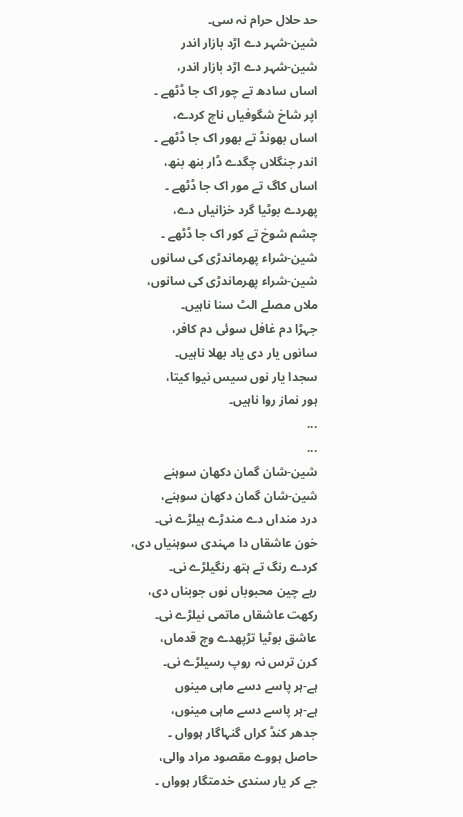حد حلال حرام نہ سی۔
شین-شہر دے اڑد بازار اندر
شین-شہر دے اڑد بازار اندر،
اساں سادھ تے چور اک جا ڈٹھے ۔
اپر شاخ شگوفیاں ناچ کردے،
اساں بھونڈ تے بھور اک جا ڈٹھے ۔
اندر جنگلاں چگدے ڈار بنھ بنھ،
اساں کاگ تے مور اک جا ڈٹھے ۔
پھردے بوٹیا گرد خزانیاں دے،
چشم شوخ تے کور اک جا ڈٹھے ۔
شین-شراء پھرماندڑی کی سانوں
شین-شراء پھرماندڑی کی سانوں،
ملاں مصلے الٹ سنا ناہیں۔
جہڑا دم غافل سوئی دم کافر،
سانوں یار دی یاد بھلا ناہیں۔
سجدا یار نوں سیس نیوا کیتا،
ہور نماز روا ناہیں۔
...
...
شین-شان گمان دکھان سوہنے
شین-شان گمان دکھان سوہنے،
درد منداں دے مندڑے ہیلڑے نی۔
خون عاشقاں دا مہندی سوہنیاں دی،
کردے رنگ تے ہتھ رنگیلڑے نی۔
رہے چین محبوباں نوں جوبناں دی،
رکھت عاشقاں ماتمی نیلڑے نی۔
عاشق بوٹیا تڑپھدے وچ قدماں،
کرن ترس نہ روپ رسیلڑے نی۔
ہے-ہر پاسے دسے ماہی مینوں
ہے-ہر پاسے دسے ماہی مینوں،
جدھر کنڈ کراں گنہاگار ہوواں ۔
حاصل ہووے مقصود مراد والی،
جے کر یار سندی خدمتگار ہوواں ۔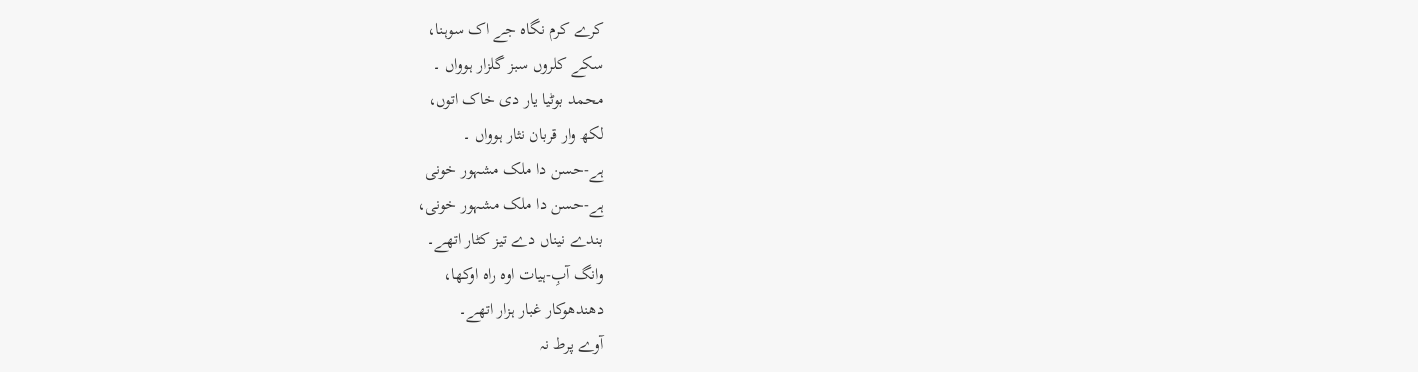کرے کرم نگاہ جے اک سوہنا،
سکے کلروں سبز گلزار ہوواں ۔
محمد بوٹیا یار دی خاک اتوں،
لکھ وار قربان نثار ہوواں ۔
ہے-حسن دا ملک مشہور خونی
ہے-حسن دا ملک مشہور خونی،
بندے نیناں دے تیز کٹار اتھے۔
وانگ آبِ-ہیات اوہ راہ اوکھا،
دھندھوکار غبار ہزار اتھے۔
آوے پرط نہ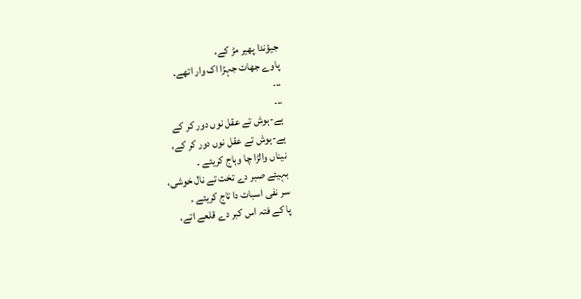جیؤندا پھیر مڑ کے،
پاوے جھات جہڑا اک وار اتھے۔
...
...
ہے-ہوش تے عقل نوں دور کر کے
ہے-ہوش تے عقل نوں دور کر کے،
نیناں والڑا چا وہاج کریئے ۔
بہیئے صبر دے تخت تے نال خوشی،
سر نفی اسبات دا تاج کریئے ۔
پا کے فتہ اس کبر دے قلعے اتے،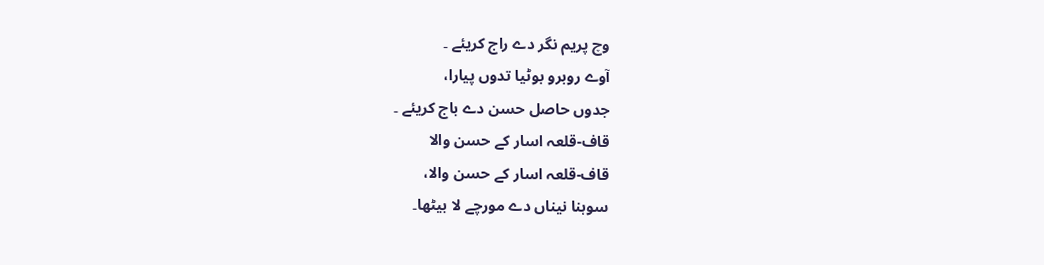وچ پریم نگر دے راج کریئے ۔
آوے روبرو بوٹیا تدوں پیارا،
جدوں حاصل حسن دے باج کریئے ۔
قاف-قلعہ اسار کے حسن والا
قاف-قلعہ اسار کے حسن والا،
سوہنا نیناں دے مورچے لا بیٹھا۔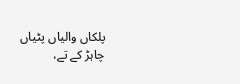پلکاں والیاں پٹیاں چاہڑ کے تے،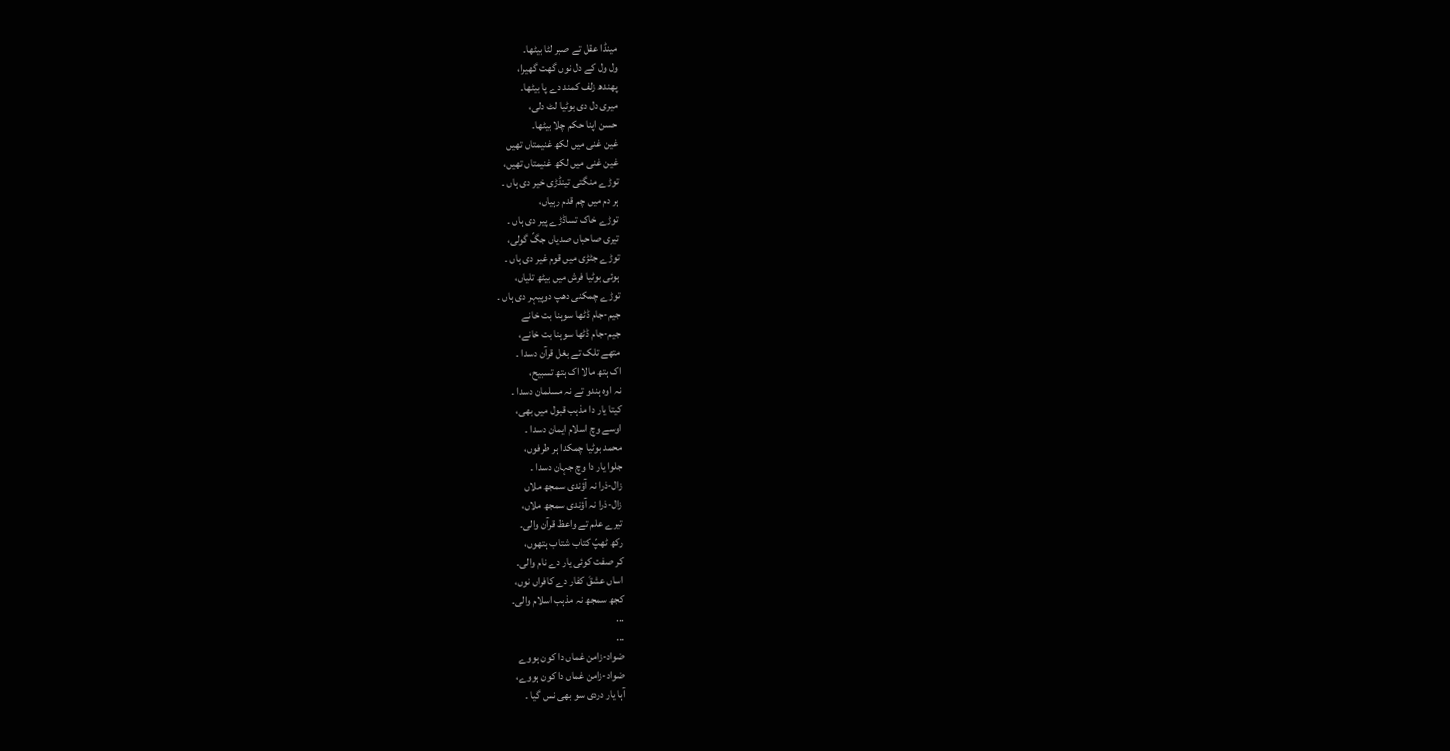مینڈا عقل تے صبر لٹا بیٹھا۔
ول ول کے دل نوں گھت گھیرا،
پھندھ زلف کمند دے پا بیٹھا۔
میری دل دی بوٹیا لٹ دلی،
حسن اپنا حکم چلا بیٹھا۔
غین غنی میں لکھ غنیمتاں تھیں
غین غنی میں لکھ غنیمتاں تھیں،
توڑے منگتی تینڈڑی خیر دی ہاں ۔
ہر دم میں چم قدم رہیاں،
توڑے خاک تساڈڑے پیر دی ہاں ۔
تیری صاحباں صدیاں جگّ گولی،
توڑے جٹڑی میں قوم غیر دی ہاں ۔
ہوئی بوٹیا فرش میں بیٹھ تلیاں،
توڑے چمکنی دھپ دوپیہر دی ہاں ۔
جیم-جام ڈٹھا سوہنا بت خانے
جیم-جام ڈٹھا سوہنا بت خانے،
متھے تلک تے بغل قرآن دسدا ۔
اک ہتھ مالا اک ہتھ تسبیح،
نہ اوہ ہندو تے نہ مسلمان دسدا ۔
کیتا یار دا مذہب قبول میں بھی،
اوسے وچ اسلام ایمان دسدا ۔
محمد بوٹیا چمکدا ہر طرفوں،
جلوا یار دا وچ جہان دسدا ۔
زال-ذرا نہ آؤندی سمجھ ملاں
زال-ذرا نہ آؤندی سمجھ ملاں،
تیرے علم تے واعظ قرآن والی۔
رکھ ٹھپّ کتاب شتاب ہتھوں،
کر صفت کوئی یار دے نام والی۔
اساں عشقَ کفار دے کافراں نوں،
کجھ سمجھ نہ مذہب اسلام والی۔
...
...
ضواد-زامن غماں دا کون ہووے
ضواد-زامن غماں دا کون ہووے،
آہا یار دردی سو بھی نس گیا ۔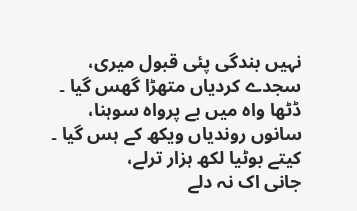نہیں بندگی پئی قبول میری،
سجدے کردیاں متھڑا گھس گیا ۔
ڈٹھا واہ میں بے پرواہ سوہنا،
سانوں روندیاں ویکھ کے ہس گیا ۔
کیتے بوٹیا لکھ ہزار ترلے،
جانی اک نہ دلے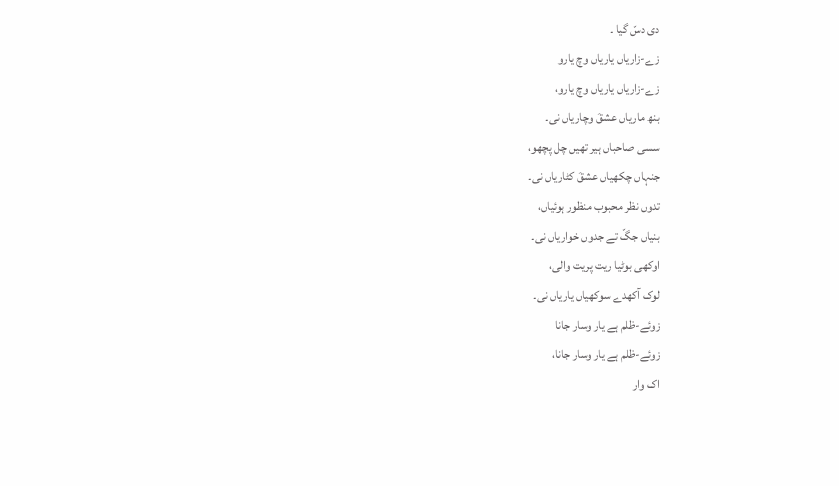دی دسّ گیا ۔
زے-زاریاں یاریاں وچ یارو
زے-زاریاں یاریاں وچ یارو،
بنھ ماریاں عشقَ وچاریاں نی۔
سسی صاحباں ہیر تھیں چل پچھو،
جنہاں چکھیاں عشقَ کٹاریاں نی۔
تدوں نظر محبوب منظور ہوئیاں،
بنیاں جگّ تے جدوں خواریاں نی۔
اوکھی بوٹیا ریت پریت والی،
لوک آکھدے سوکھیاں یاریاں نی۔
زوئے-ظلم ہے یار وسار جانا
زوئے-ظلم ہے یار وسار جانا،
اک وار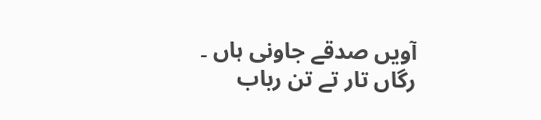آویں صدقے جاونی ہاں ۔
رگاں تار تے تن رباب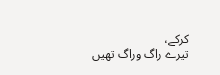کرکے،
تیرے راگ وراگ تھیں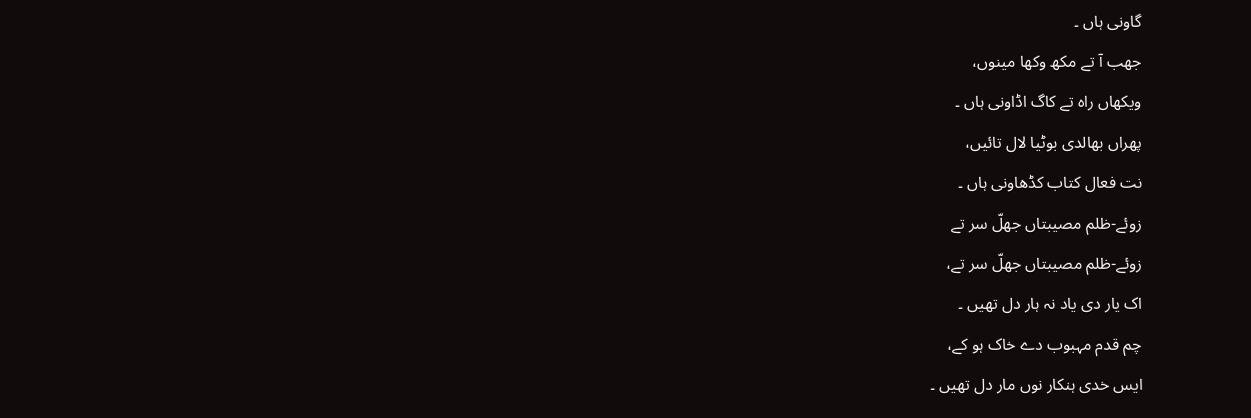گاونی ہاں ۔
جھب آ تے مکھ وکھا مینوں،
ویکھاں راہ تے کاگ اڈاونی ہاں ۔
پھراں بھالدی بوٹیا لال تائیں،
نت فعال کتاب کڈھاونی ہاں ۔
زوئے-ظلم مصیبتاں جھلّ سر تے
زوئے-ظلم مصیبتاں جھلّ سر تے،
اک یار دی یاد نہ ہار دل تھیں ۔
چم قدم مہبوب دے خاک ہو کے،
ایس خدی ہنکار نوں مار دل تھیں ۔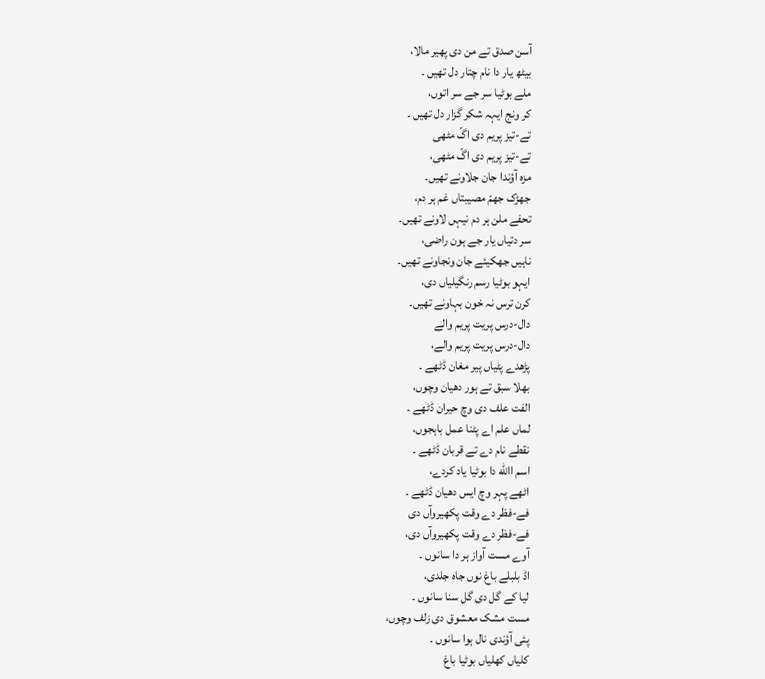آسن صدق تے من دی پھیر مالا،
بیٹھ یار دا نام چتار دل تھیں ۔
ملے بوٹیا سر جے سر اتوں،
کر ونج ایہہ شکر گزار دل تھیں ۔
تے-تیز پریم دی اگّ مٹھی
تے-تیز پریم دی اگّ مٹھی،
مزہ آؤندا جان جلاونے تھیں۔
جھڑک جھمّ مصیبتاں غم ہر دم،
تحفے ملن ہر دم نیہں لاونے تھیں۔
سر دتیاں یار جے ہون راضی،
ناہیں جھکیئے جان ونجاونے تھیں۔
ایہو بوٹیا رسم رنگیلیاں دی،
کرن ترس نہ خون بہاونے تھیں۔
دال-درس پریت پریم والے
دال-درس پریت پریم والے،
پڑھدے پٹیاں پیر مغان ڈٹھے ۔
بھلا سبق تے ہور دھیان وچوں،
الفت علف دی وچ حیران ڈٹھے ۔
لماں علم اے پٹنا عمل باہجوں،
نقطے نام دے تے قربان ڈٹھے ۔
اسم االله دا بوٹیا یاد کردے،
اٹھے پہر وچ ایس دھیان ڈٹھے ۔
فے-فظر دے وقت پکھیروآں دی
فے-فظر دے وقت پکھیروآں دی،
آوے مست آواز ہر دا سانوں ۔
اڈ بلبلے باغ نوں جاہ جلدی،
لیا کے گل دی گل سنا سانوں ۔
مست مشک معشوق دی زلف وچوں،
پئی آؤندی نال ہوا سانوں ۔
کلیاں کھلیاں بوٹیا باغ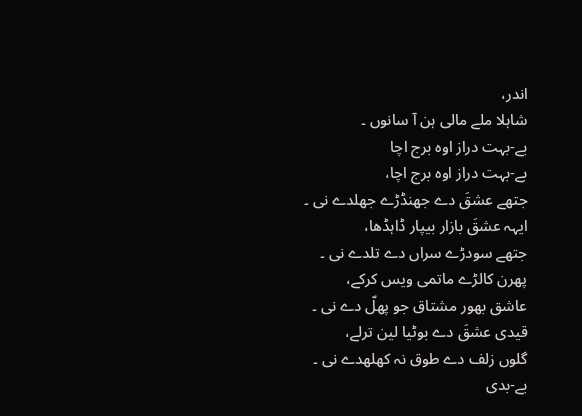اندر،
شاہلا ملے مالی ہن آ سانوں ۔
بے-بہت دراز اوہ برج اچا
بے-بہت دراز اوہ برج اچا،
جتھے عشقَ دے جھنڈڑے جھلدے نی ۔
ایہہ عشقَ بازار بیپار ڈاہڈھا،
جتھے سودڑے سراں دے تلدے نی ۔
پھرن کالڑے ماتمی ویس کرکے،
عاشق بھور مشتاق جو پھلّ دے نی ۔
قیدی عشقَ دے بوٹیا لین ترلے،
گلوں زلف دے طوق نہ کھلھدے نی ۔
بے-بدی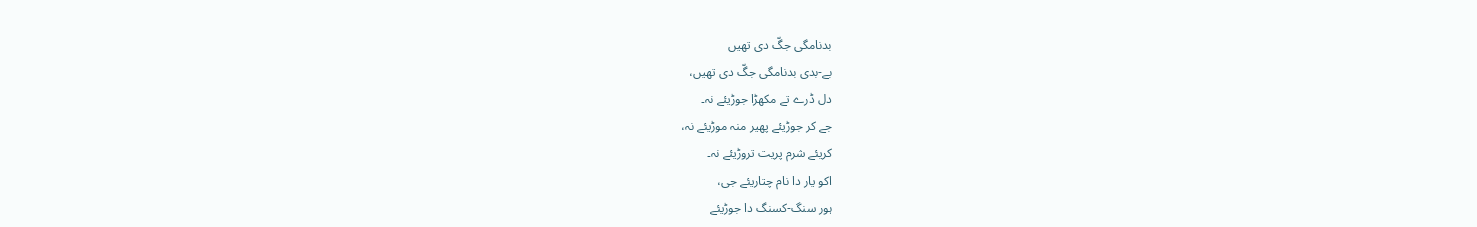بدنامگی جگّ دی تھیں
بے-بدی بدنامگی جگّ دی تھیں،
دل ڈرے تے مکھڑا جوڑیئے نہ۔
جے کر جوڑیئے پھیر منہ موڑیئے نہ،
کریئے شرم پریت تروڑیئے نہ۔
اکو یار دا نام چتاریئے جی،
ہور سنگ-کسنگ دا جوڑیئے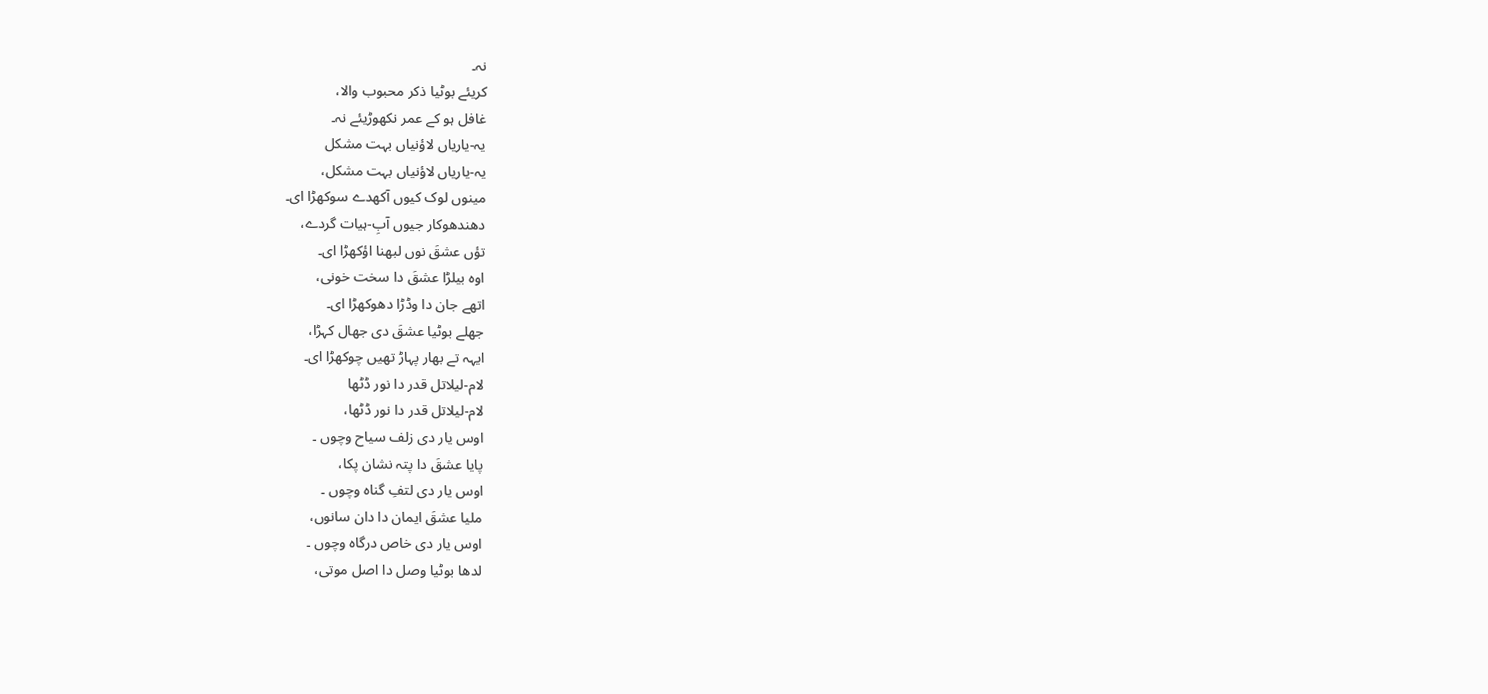نہ۔
کریئے بوٹیا ذکر محبوب والا،
غافل ہو کے عمر نکھوڑیئے نہ۔
یہ-یاریاں لاؤنیاں بہت مشکل
یہ-یاریاں لاؤنیاں بہت مشکل،
مینوں لوک کیوں آکھدے سوکھڑا ای۔
دھندھوکار جیوں آبِ-ہیات گردے،
تؤں عشقَ نوں لبھنا اؤکھڑا ای۔
اوہ بیلڑا عشقَ دا سخت خونی،
اتھے جان دا وڈڑا دھوکھڑا ای۔
جھلے بوٹیا عشقَ دی جھال کہڑا،
ایہہ تے بھار پہاڑ تھیں چوکھڑا ای۔
لام-لیلاتل قدر دا نور ڈٹھا
لام-لیلاتل قدر دا نور ڈٹھا،
اوس یار دی زلف سیاح وچوں ۔
پایا عشقَ دا پتہ نشان پکا،
اوس یار دی لتفِ گناہ وچوں ۔
ملیا عشقَ ایمان دا دان سانوں،
اوس یار دی خاص درگاہ وچوں ۔
لدھا بوٹیا وصل دا اصل موتی،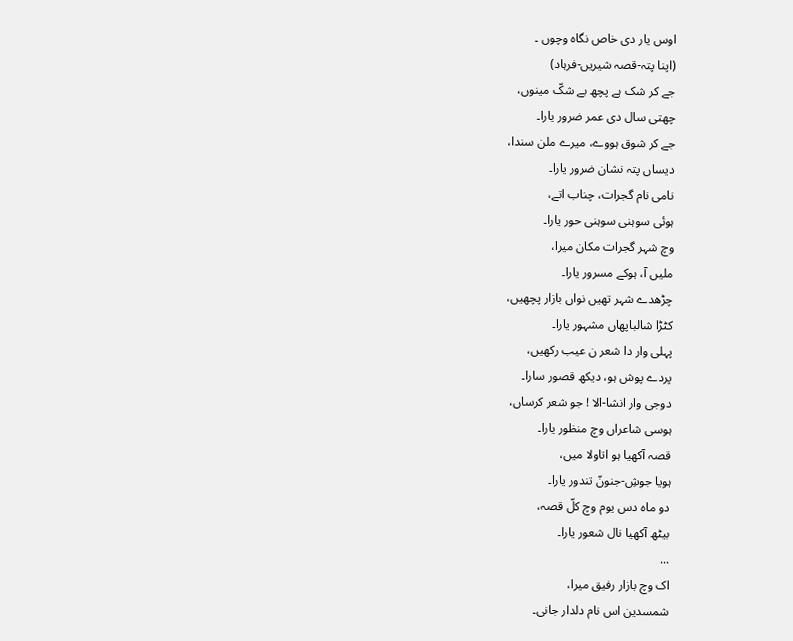اوس یار دی خاص نگاہ وچوں ۔
(اپنا پتہ-قصہ شیریں-فرہاد)
جے کر شک ہے پچھ بے شکّ مینوں،
چھتی سال دی عمر ضرور یارا۔
جے کر شوق ہووے، میرے ملن سندا،
دیساں پتہ نشان ضرور یارا۔
نامی نام گجرات، چناب اتے،
ہوئی سوہنی سوہنی حور یارا۔
وچ شہر گجرات مکان میرا،
ملیں آ، ہوکے مسرور یارا۔
چڑھدے شہر تھیں نواں بازار پچھیں،
کٹڑا شالباپھاں مشہور یارا۔
پہلی وار دا شعر ن عیب رکھیں،
پردے پوش ہو، دیکھ قصور سارا۔
دوجی وار انشا-الا ! جو شعر کرساں،
ہوسی شاعراں وچ منظور یارا۔
قصہ آکھیا ہو اتاولا میں،
ہویا جوشِ-جنونّ تندور یارا۔
دو ماہ دس یوم وچ کلّ قصہ،
بیٹھ آکھیا نال شعور یارا۔
...
اک وچ بازار رفیق میرا،
شمسدین اس نام دلدار جانی۔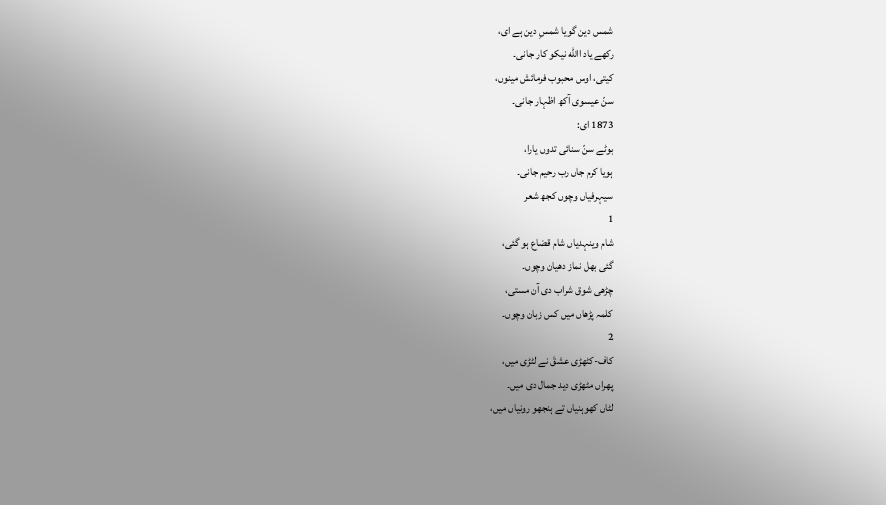شمس دین گویا شمسِ دین ہے ای،
رکھے یاد االله نیکو کار جانی۔
کیتی، اوس محبوب فرمائش مینوں،
سنّ عیسوی آکھ اظہار جانی۔
1873 ای:
بوٹے سنّ سنائی تدوں یارا،
ہویا کرم جاں رب رحیم جانی۔
سیہرفیاں وچوں کجھ شعر
1
شام وینہدیاں شام قضاع ہو گئی،
گئی بھل نماز دھیان وچوں۔
چڑھی شوق شراب دی آن مستی،
کلمہ پڑھاں میں کس زبان وچوں۔
2
کاف-کٹھڑی عشقَ نے لٹڑی میں،
پھراں مٹھڑی دید جمال دی میں۔
لٹاں کھوہنیاں تے ہنجھو رونیاں میں،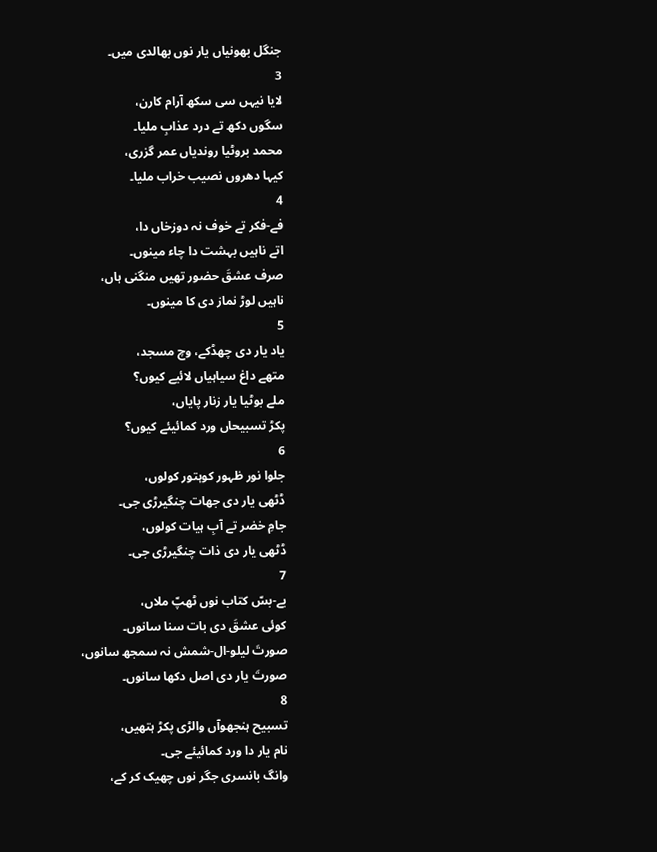جنگل بھونیاں یار نوں بھالدی میں۔
3
لایا نیہں سی سکھ آرام کارن،
سگوں دکھ تے درد عذابِ ملیا۔
محمد بروٹیا روندیاں عمر گزری،
کیہا دھروں نصیب خراب ملیا۔
4
فے-فکر تے خوف نہ دوزخاں دا،
اتے ناہیں بہشت دا چاء مینوں۔
صرف عشقَ حضور تھیں منگنی ہاں،
ناہیں لوڑ نماز دی کا مینوں۔
5
یاد یار دی چھڈکے، وچ مسجد،
متھے داغ سیاہیاں لائیے کیوں؟
ملے بوٹیا یار زنار پایاں،
پکڑ تسبیحاں ورد کمائیئے کیوں؟
6
جلوا نور ظہور کوہتور کولوں،
ڈٹھی یار دی جھات چنگیرڑی جی۔
جامِ خضر تے آبِ ہیات کولوں،
ڈٹھی یار دی ذات چنگیرڑی جی۔
7
بے-بسّ کتاب نوں ٹھپّ ملاں،
کوئی عشقَ دی بات سنا سانوں۔
صورتَ لیلو-ال-شمش نہ سمجھ سانوں،
صورتَ یار دی اصل دکھا سانوں۔
8
تسبیح ہنجھوآں والڑی پکڑ ہتھیں،
نام یار دا ورد کمائیئے جی۔
وانگ بانسری جگر نوں چھیک کر کے،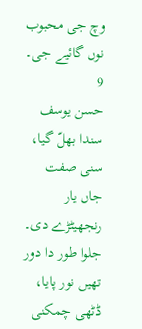وچ جی محبوب نوں گائیے جی۔
9
حسن یوسف سندا بھلّ گیا،
سنی صفت جاں یار رنجھیٹڑے دی۔
جلوا طور دا دور تھیں نور پایا،
ڈٹھی چمکنی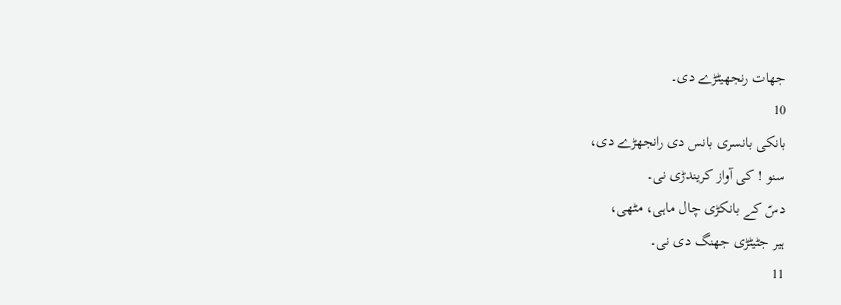جھات رنجھیٹڑے دی۔
10
بانکی بانسری بانس دی رانجھڑے دی،
سنو ! کی آواز کریندڑی نی۔
دسّ کے بانکڑی چال ماہی، مٹھی،
ہیر جٹیٹڑی جھنگ دی نی۔
11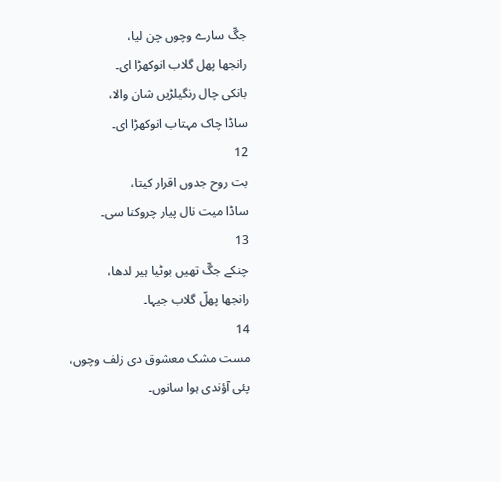جگّ سارے وچوں چن لیا،
رانجھا پھل گلاب انوکھڑا ای۔
بانکی چال رنگیلڑیں شان والا،
ساڈا چاک مہتاب انوکھڑا ای۔
12
بت روح جدوں اقرار کیتا،
ساڈا میت نال پیار چروکنا سی۔
13
چنکے جگّ تھیں بوٹیا ہیر لدھا،
رانجھا پھلّ گلاب جیہا۔
14
مست مشک معشوق دی زلف وچوں،
پئی آؤندی ہوا سانوں۔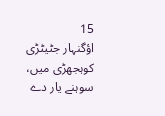15
اؤگنہار جٹیٹڑی کوہجھڑی میں،
سوہنے یار دے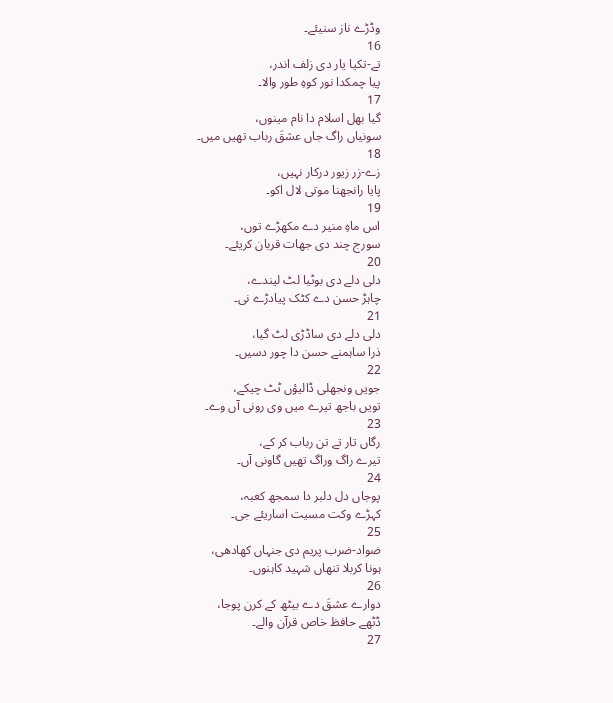وڈڑے ناز سنیئے۔
16
تے-تکیا یار دی زلف اندر،
پیا چمکدا نور کوہِ طور والا۔
17
گیا بھل اسلام دا نام مینوں،
سونیاں راگ جاں عشقَ رباب تھیں میں۔
18
زے-زر زیور درکار نہیں،
پایا رانجھنا موتی لال اکو۔
19
اس ماہِ منیر دے مکھڑے توں،
سورج چند دی جھات قربان کریئے۔
20
دلی دلے دی بوٹیا لٹ لیندے،
چاہڑ حسن دے کٹک پیادڑے نی۔
21
دلی دلے دی ساڈڑی لٹ گیا،
ذرا ساہمنے حسن دا چور دسیں۔
22
جویں ونجھلی ڈالیؤں ٹٹ چیکے،
تویں باجھ تیرے میں وی رونی آں وے۔
23
رگاں تار تے تن رباب کر کے،
تیرے راگ وراگ تھیں گاونی آں۔
24
پوجاں دل دلبر دا سمجھ کعبہ،
کہڑے وکت مسیت اساریئے جی۔
25
ضواد-ضرب پریم دی جنہاں کھادھی،
ہونا کربلا تنھاں شہید کاہنوں۔
26
دوارے عشقَ دے بیٹھ کے کرن پوجا،
ڈٹھے حافظ خاص قرآن والے۔
27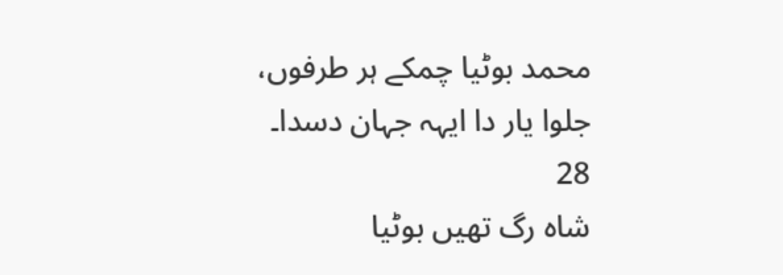محمد بوٹیا چمکے ہر طرفوں،
جلوا یار دا ایہہ جہان دسدا۔
28
شاہ رگ تھیں بوٹیا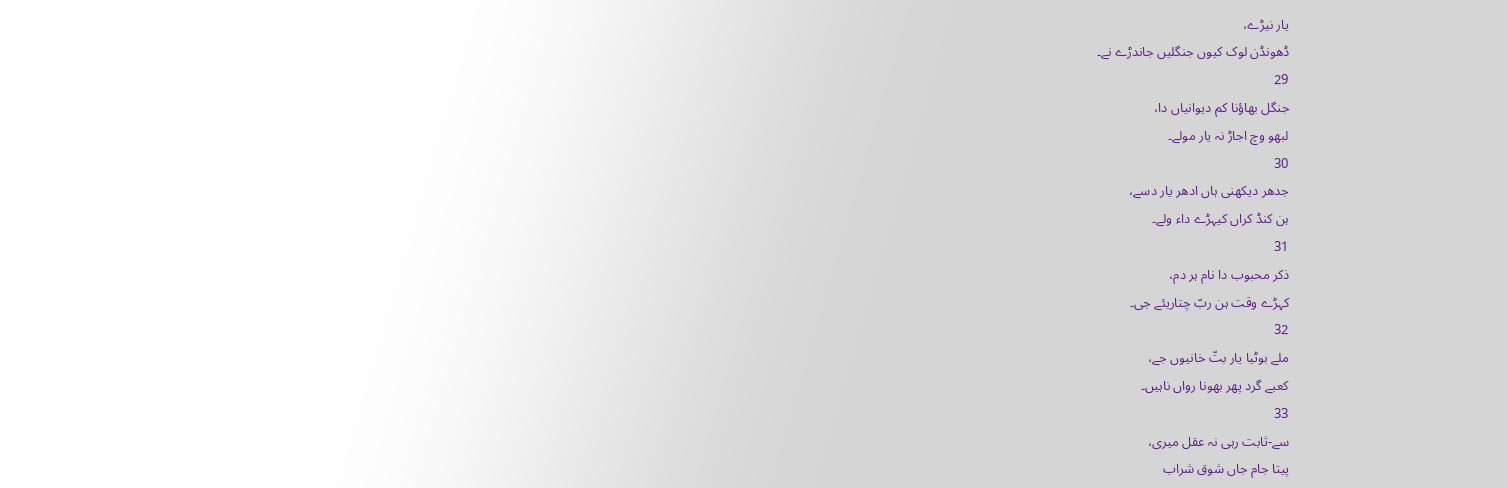یار نیڑے،
ڈھونڈن لوک کیوں جنگلیں جاندڑے نے۔
29
جنگل بھاؤنا کم دیوانیاں دا،
لبھو وچ اجاڑ نہ یار مولے۔
30
جدھر دیکھنی ہاں ادھر یار دسے،
ہن کنڈ کراں کیہڑے داء ولے۔
31
ذکر محبوب دا نام ہر دم،
کہڑے وقت ہن ربّ چتاریئے جی۔
32
ملے بوٹیا یار بتّ خانیوں جے،
کعبے گرد پھر بھونا رواں ناہیں۔
33
سے-ثابت رہی نہ عقل میری،
پیتا جام جاں شوق شراب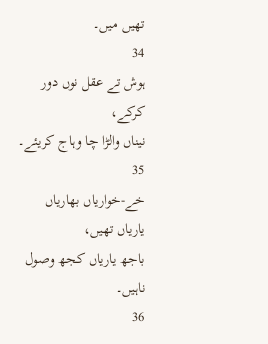تھیں میں۔
34
ہوش تے عقل نوں دور کرکے،
نیناں والڑا چا وہاج کریئے۔
35
خے-خواریاں بھاریاں یاریاں تھیں،
باجھ یاریاں کجھ وصول ناہیں۔
36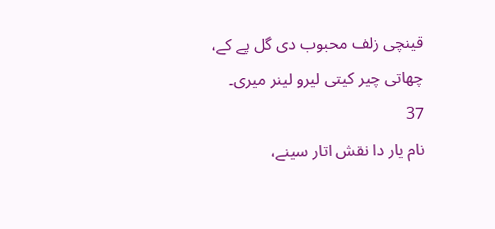قینچی زلف محبوب دی گل پے کے،
چھاتی چیر کیتی لیرو لینر میری۔
37
نام یار دا نقش اتار سینے،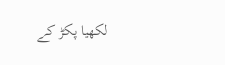لکھیا پکڑ کے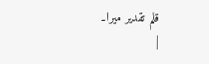قلم تقدیر میرا۔
|